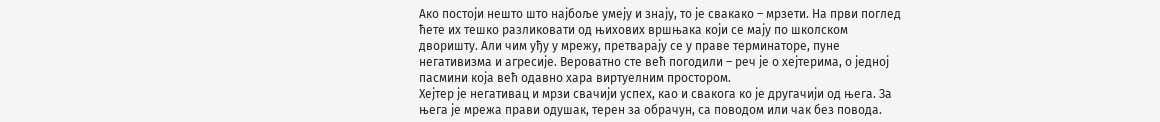Ако постоји нешто што најбоље умеју и знају, то је свакако – мрзети. На први поглед ћете их тешко разликовати од њихових вршњака који се мају по школском дворишту. Али чим уђу у мрежу, претварају се у праве терминаторе, пуне негативизма и агресије. Вероватно сте већ погодили – реч је о хејтерима, о једној пасмини која већ одавно хара виртуелним простором.
Хејтер је негативац и мрзи свачији успех, као и свакога ко је другачији од њега. За њега је мрежа прави одушак, терен за обрачун, са поводом или чак без повода.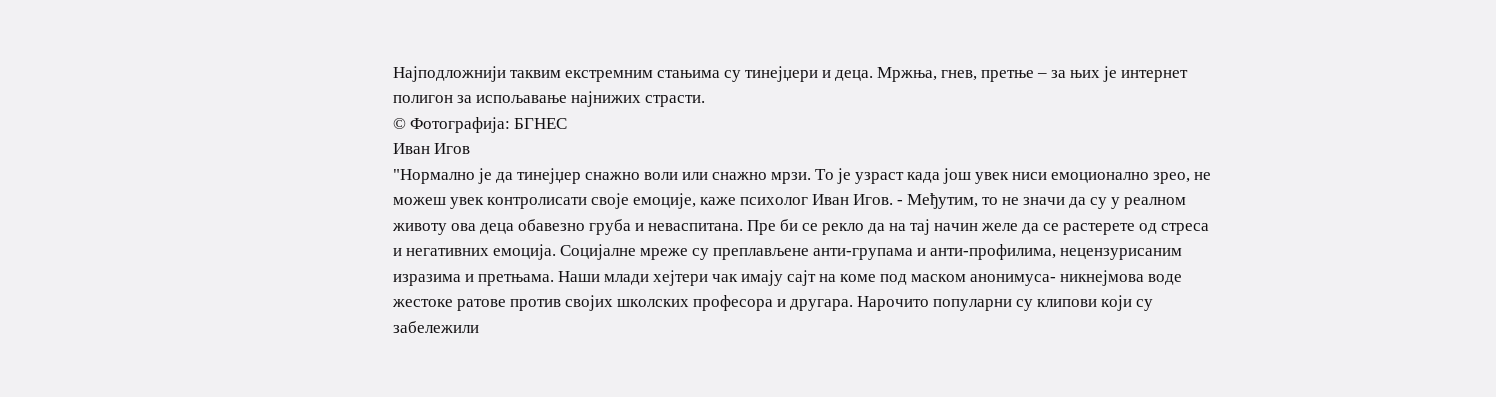Најподложнији таквим екстремним стањима су тинејџери и деца. Мржња, гнев, претње – за њих је интернет полигон за испољавање најнижих страсти.
© Фотографија: БГНЕС
Иван Игов
"Нормално је да тинејџер снажно воли или снажно мрзи. То је узраст када још увек ниси емоционално зрео, не можеш увек контролисати своје емоције, каже психолог Иван Игов. - Међутим, то не значи да су у реалном животу ова деца обавезно груба и неваспитана. Пре би се рекло да на тај начин желе да се растерете од стреса и негативних емоција. Социјалне мреже су преплављене анти-групама и анти-профилима, нецензурисаним изразима и претњама. Наши млади хејтери чак имају сајт на коме под маском анонимуса- никнејмова воде жестоке ратове против својих школских професора и другара. Нарочито популарни су клипови који су забележили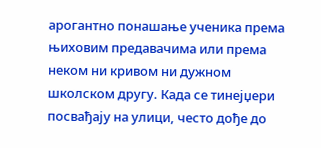арогантно понашање ученика према њиховим предавачима или према неком ни кривом ни дужном школском другу. Када се тинејџери посвађају на улици, често дође до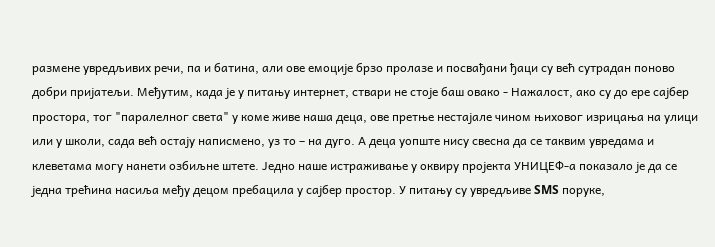размене увредљивих речи, па и батина, али ове емоције брзо пролазе и посвађани ђаци су већ сутрадан поново добри пријатељи. Међутим, када је у питању интернет, ствари не стоје баш овако - Нажалост, ако су до ере сајбер простора, тог "паралелног света" у коме живе наша деца, ове претње нестајале чином њиховог изрицања на улици или у школи, сада већ остају написмено, уз то – на дуго. А деца уопште нису свесна да се таквим увредама и клеветама могу нанети озбиљне штете. Једно наше истраживање у оквиру пројекта УНИЦЕФ-а показало је да се једна трећина насиља међу децом пребацила у сајбер простор. У питању су увредљиве SMS поруке,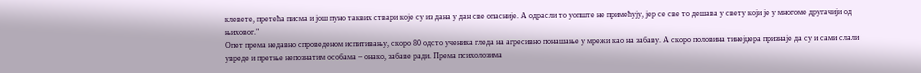клевете, претећа писма и још пуно таквих ствари које су из дана у дан све опасније. А одрасли то уопште не примећују, јер се све то дешава у свету који је у многоме другачији од њиховог."
Опет према недавно спроведеном испитивању, скоро 80 одсто ученика гледа на агресивно понашање у мрежи као на забаву. А скоро половина тинејџера признаје да су и сами слали увреде и претње непознатим особама – онако, забаве ради. Према психолозима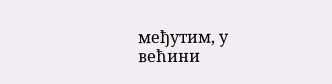међутим, у већини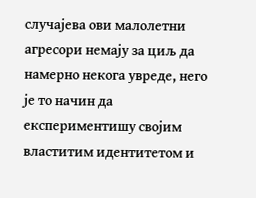случајева ови малолетни агресори немају за циљ да намерно некога увреде, него је то начин да експериментишу својим властитим идентитетом и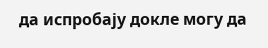да испробају докле могу да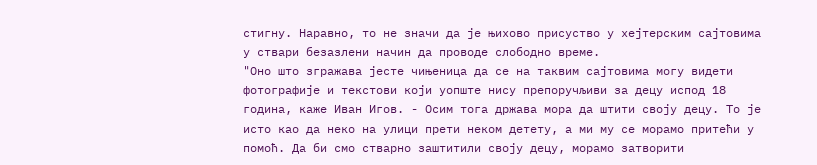стигну. Наравно, то не значи да је њихово присуство у хејтерским сајтовима у ствари безазлени начин да проводе слободно време.
"Оно што згражава јесте чињеница да се на таквим сајтовима могу видети фотографије и текстови који уопште нису препоручљиви за децу испод 18 година, каже Иван Игов. - Осим тога држава мора да штити своју децу. То је исто као да неко на улици прети неком детету, а ми му се морамо притећи у помоћ. Да би смо стварно заштитили своју децу, морамо затворити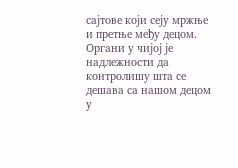сајтове који сеју мржње и претње међу децом. Органи у чијој је надлежности да контролишу шта се дешава са нашом децом у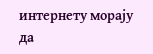интернету морају да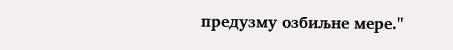предузму озбиљне мере."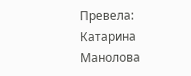Превела: Катарина Манолова